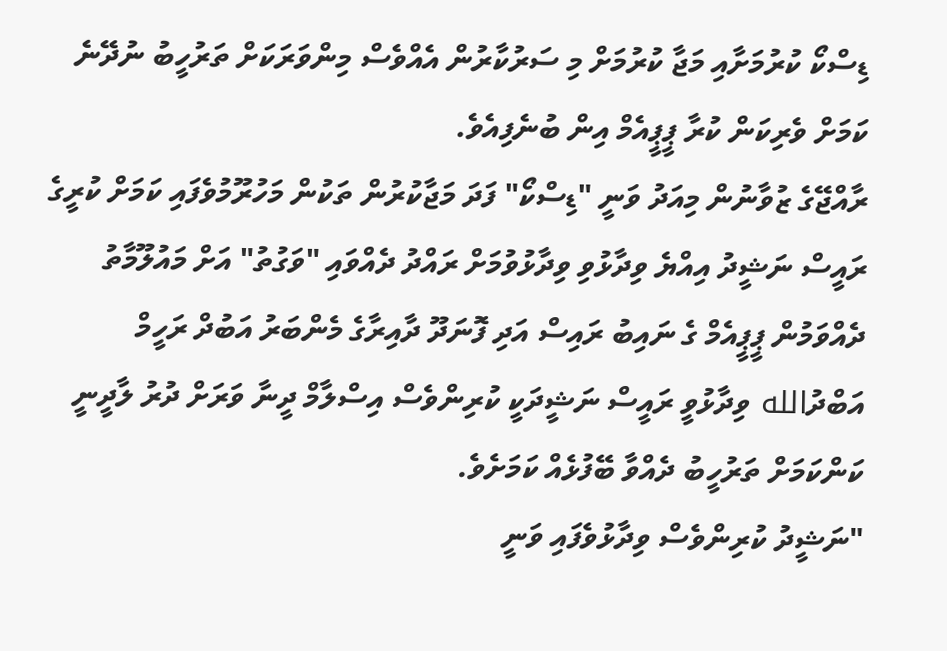ޑިސްކޯ ކުރުމަށާއި މަޖާ ކުރުމަށް މި ސަރުކާރުން އެއްވެސް މިންވަރަކަށް ތަރުހީބު ނުދޭނެ ކަމަށް ވެރިކަން ކުރާ ޕީޕީއެމް އިން ބުނެފިއެވެ.
ރާއްޖޭގެ ޒުވާނުން މިއަދު ވަނީ "ޑިސްކޯ" ފަދަ މަޖާކުރުން ތަކުން މަހުރޫމުވެފައި ކަމަށް ކުރީގެ ރައީސް ނަޝީދު އިއްޔެ ވިދާޅުވި ވިދާޅުވުމަށް ރައްދު ދެއްވައި "ވަގުތު" އަށް މައުލޫމާތު ދެއްވަމުން ޕީޕީއެމް ގެ ނައިބު ރައިސް އަދި ފޮނަދޫ ދާއިރާގެ މެންބަރު އަބުދް ރަހީމް އަބްދުالله ވިދާޅުވީ ރައީސް ނަޝީދަކީ ކުރިންވެސް އިސްލާމް ދީނާ ވަރަށް ދުރު ލާދީނީ ކަންކަމަށް ތަރުހީބު ދެއްވާ ބޭފުޅެއް ކަމަށެވެ.
"ނަޝީދު ކުރިންވެސް ވިދާޅުވެފައި ވަނީ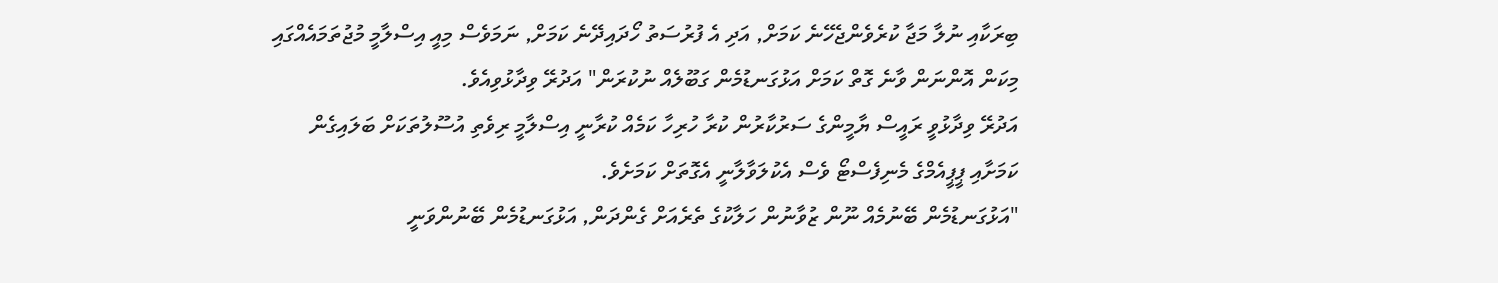ބިރަކާއި ނުލާ މަޖާ ކުރެވެންޖެހޭނެ ކަމަށް, އަދި އެ ފުރުސަތު ހޯދައިދޭނެ ކަމަށް, ނަމަވެސް މިއީ އިސްލާމީ މުޖުތަމައެއްގައި މިކަން އޮންނަން ވާނެ ގޮތް ކަމަށް އަޅުގަނޑުމެން ގަބޫލެއް ނުކުރަން" އަދުރޭ ވިދާޅުވިއެވެ.
އަދުރޭ ވިދާޅުވީ ރައީސް ޔާމީންގެ ސަރުކާރުން ކުރާ ހުރިހާ ކަމެއް ކުރާނީ އިސްލާމީ ރިވެތި އުސޫލުތަކަށް ބަލައިގެން ކަމަށާއި ޕީޕީއެމްގެ މެނިފެސްޓޯ ވެސް އެކުލަވާލާނީ އެގޮތަށް ކަމަށެވެ.
"އަޅުގަނޑުމެން ބޭނުމެއް ނޫން ޒުވާނުން ހަލާކުގެ ތެރެއަށް ގެންދަން, އަޅުގަނޑުމެން ބޭނުންވަނީ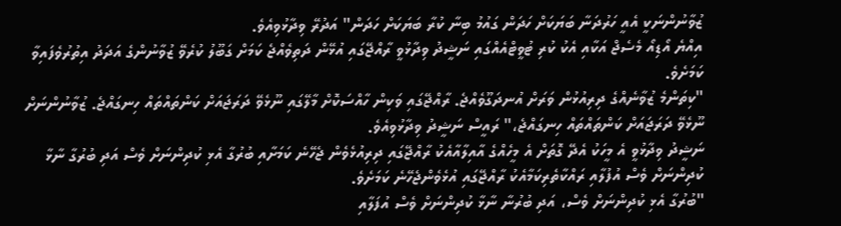ޒުވާނުންނަކީ އެއީ ހަރުދަނާ ބަޔަކަށް ހަދަން ގައުމު ބިނާ ކުރާ ބަޔަކަށް ހަދަން" އަދުރޭ ވިދާޅުވިއެވެ.
އިއްޔެ އޯޑިއޯ މެސެޖް އަކާއި އެކު ކުރި ޓުވީޓްއެއްގައި ނަޝީދު ވިދާޅުވީ ރާއްޖޭގައި އުޅޭން ދަތިވެއްޖެ ކަމަށް ގަބޫލު ކުރެވޭ ޒުވާނުންގެ އަދަދު އިތުރުވެފައިވާ ކަމަށެވެ.
"ކިތަންމެ ޒުވާނެއްގެ ދިރިއުޅުން ވަރަށް އުނދަގޫވެއްޖެ. ރާއްޖޭގައި ވަކިން ހާއްސަކޮށް މާލޭގައި ނޫޅެވޭ ދަރަޖައަށް ކަންތައްތައް ހިނގައްޖެ. ޒުވާނުންނަށް ނޫޅެވޭ ދަރަޖައަށް ކަންތައްތައް ހިނގައްޖެ،" ރައީސް ނަޝީދު ވިދާޅުވިއެވެ.
ނަޝީދު ވިދާޅުވީ އެ މީހަކު އެދޭ ގޮތަށް އެ މީހެއްގެ އާއިލާއާއެކު ރާއްޖޭގައި ދިރިއުޅެވެން ޖެހޭނެ ކަމަށާއި ބުރުގާ އެޅި ކުދިންނަށް ވެސް އަދި ބުރުގާ ނާޅާ ކުދިންނަށް ވެސް އުފުލާއި ރައްކާތެރިކަމާއެކު ރާއްޖޭގައި އުޅެވެންޖެހޭނެ ކަމަށެވެ.
"ބުރުގާ އެޅި ކުދިންނަށް ވެސް، އަދި ބުރުނާ ނާޅާ ކުދިންނަށް ވެސް އުފަލާއި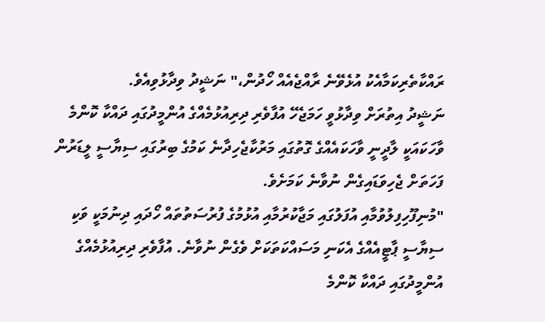ރައްކާތެރިކަމާއެކު އުޅެވޭނެ ރާއްޖެއެއް ހޯދުން،" ނަޝީދު ވިދާޅުވިއެވެ.
ނަޝީދު އިތުރަށް ވިދާޅުވީ ހަމަޖެހޭ އުފާވެރި ދިރިއުޅުމެއްގެ އުންމީދުގައި ދައްކާ ކޮންމެ ވާހަކައަކީ ލާދީނީ ވާހަކައެއްގެ ގޮތުގައި މަރުކާޖެހިދާނެ ކަމުގެ ބިރުގައި ސިޔާސީ ލީޑަރުން ފަހަތަށް ޖެހިވަޑައިގެން ނުވާނެ ކަމަށެވެ.
"މުނިފޫހިފިލުވުމާއި އުފަލުގައި މަޖާކުރުމާއި އުޅުމުގެ ފުރުސަތުތައް ހޯދައި ދިނުމަކީ ވަކި ސިޔާސީ ޕާޓީއެއްގެ އެކަނި މަސައްކަތަކަށް ވެގެން ނުވާނެ. އުފާވެރި ދިރިއުޅުމެއްގެ އުންމީދުގައި ދައްކާ ކޮންމެ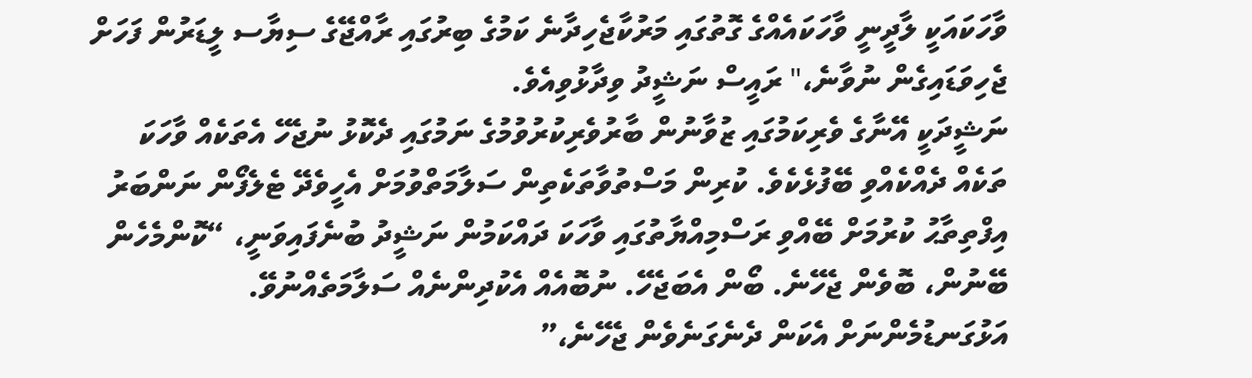ވާހަކައަކީ ލާދީނީ ވާހަކައެއްގެ ގޮތުގައި މަރުކާޖެހިދާނެ ކަމުގެ ބިރުގައި ރާއްޖޭގެ ސިޔާސ ލީޑަރުން ފަހަށް ޖެހިވަޑައިގެން ނުވާނެ،" ރައީސް ނަޝީދު ވިދާޅުވިއެވެ.
ނަޝީދަކީ އޭނާގެ ވެރިކަމުގައި ޒުވާނުން ބާރުވެރިކުރުވުމުގެ ނަމުގައި ދެކޮޅު ނުޖެހޭ އެތަކެއް ވާހަކަ ތަކެއް ދެއްކެއްވި ބޭފުޅެކެވެ. ކުރިން މަސްތުވާތަކެތިން ސަލާމަތްވުމަށް އެހީވެދޭ ޓެލެފޯން ނަންބަރު އިފްތިތާޙު ކުރުމަށް ބޭއްވި ރަސްމިއްޔާތުގައި ވާހަކަ ދައްކަމުން ނަޝީދު ބުނެފައިވަނީ، “ކޮންމެހެން ބޭނުން، ބޮވެން ޖެހޭނެ. ބޯން އެބަޖެހޭ. ނުބޮއެއް އެކުދިންނެއް ސަލާމަތެއްނުވޭ. އަޅުގަނޑުމެންނަށް އެކަން ދެނެގަނެވެން ޖެހޭނެ،”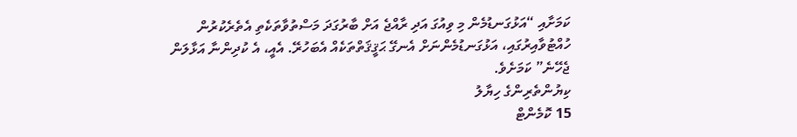ކަމަށާއި “އަޅުގަނޑުމެން މި ވިއުގަ އަދި ރާއްޖެ އަށް ބާރުގަދަ މަސްތުވާތަކެތި އެތެރެކުރުން ހުއްޓުވާއިރުގައި، އަޅުގަނޑުމެންނަށް އެނގޭ ޙަޤީޤަތްތަކެއް އެބަހުރޭ. އެއީ، އެ ކުދިންނާ އަޅާލަން ޖެހޭނެ” ކަމަށެވެ.
ކިޔުންތެރިންގެ ހިޔާލު
15 ކޮމެންޓް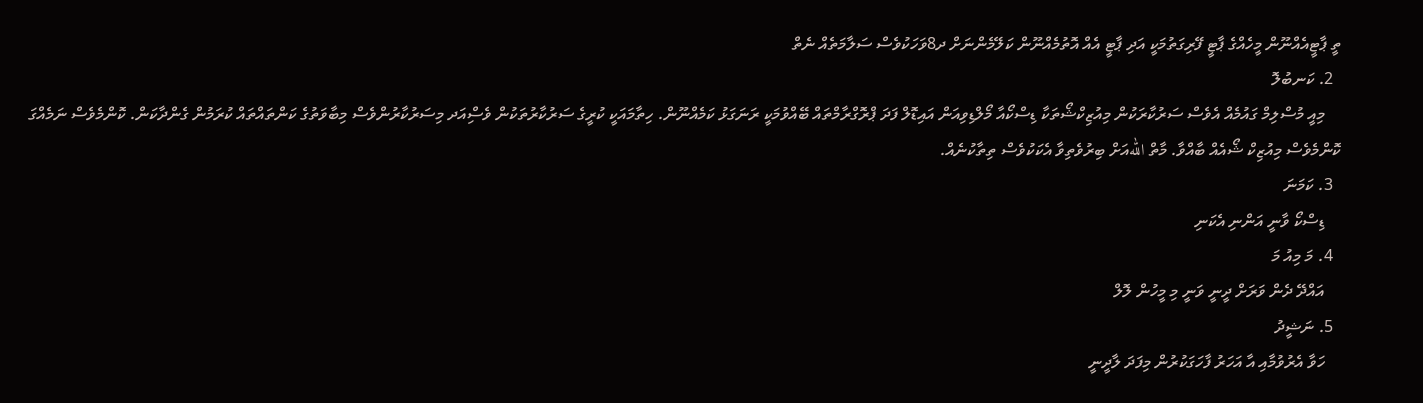ތީ ޕާޓީއެއްނޫން މީހެއްގެ ޕާޓީ ފޭރިގަތުމަކީ އަދި ޕާޓީ އެއް އޮތުމެއްނޫން ކަލޭމެންނަށް ދ8ވަހަކުވެސް ސަލާމަތެއް ނެތް
  2. ކަނބުލޮ
    މިއީ މުސްލިމް ގައުމެއް އެވެސް ސަރުކާރަކުން މިއުޒިކްޝޯތަކާ ޑިސްކޯއާ މޯލްޑިވިއަން އައިޑޮލް ފަދަ ޕްރޮގްރާމްތައް ބޭއްވުމަކީ ރަނަގަޅު ކަމެއްނޫން. ހިތާމައަކީ ކުރީގެ ސަރުކާރުތަކުން ވެސްިއަދ މިސަރުކާރުންވެސް މިބާވަތުގެ ކަންތައްތައް ކުރަމުން ގެންދާކަން. ކޮންމެވެސް ނަމެއްގަ ކޮންމެވެސް މިއުޒިކް ޝޯއެއް ބާއްވާ. މާތް اللهއަށް ބިރުވެތިވާ އެކަކުވެސް ތިތާކުނެއް.
  3. ކަމަނަ
    ޑިސްކޯ ވާނީ އަންނި އެކަނި
  4. މަ މިއު މަ
    އައްދޭ ދެން ވަރަށް ދީނީ ވަނީ މި މީހުން ލޮލް
  5. ނަޝީދު
    ހަވާ އެރުވުމާއި އާ އަހަރު ފާހަގަކުރުން މިފަދަ ލާދީނީ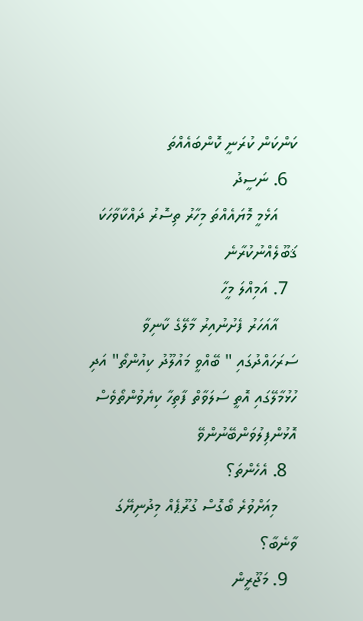ކަންކަން ކުރަނީ ކޮންބައެއްތަ
  6. ނަސީދު
    އަޅެމީ މޮޔައެއްތަ މިހާރު ތިސޮރު ދައްކާވާހަކަ ޤަބޫލެއްނުކުރާނެ
  7. އަމިއްލަ މީހާ
    އާއަހަރު ފެށުނުއިރު މާލޭގެ ކާނިވާ ސަރަހައްދުގައި " ބޭއްވީ މައުލޫދު ކިއުންތޯ" އަދި ހުޅުމާލޭގައި އޮތީ ސަލަވާތް ފާތިހާ ކިޔެވުންތޯވެސް އޮޅުންފިލުވަންބޭނުންވޭ
  8. އެހެންތަ؟
    މިއަށްވުރެ ބޯގޮސް ގުރޫޕެއް މިދުނިޔޭގަ ވާނެބާ؟
  9. މަޖޫރީން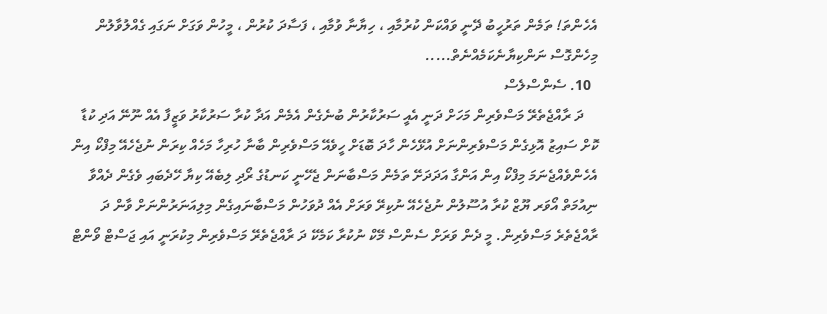އެހެންތަ! ތަމެން ތަރުހީބު ދޭނީ ވައްކަން ކުރުމާއި ، ހިޔާނާ ވުމާއި ، ފަސާދަ ކުރުން ، މީހުން ވަގަށް ނަގައި ގެއްލުވާލުން މިހެންގޮސް ނަންކިޔާނެކަމެއްނެތް.....
  10. ސެންސްލެސް
    ދަ ރާއްޖެތެރޭ މަސްވެރިން މަހަށް ދަނީ އެއީ ސަރުކާރުން ބުނެގެން އެމެން އަދާ ކުރާ ސަރުކާރު ވަޒީފާ އެއް ނޫނޭ އަދި ކުޑާ ކޮށް ސައިޒު އޮޅިގެން މަސްވެރިންނަށް އުޅޭހެން ހާދަ ބޮޑަށް ހީވެއޭ މަސްވެރިން ބާނާ ހުރިހާ މަހެއް ކިރަން ނުޖެހެއޭ މިފްކޯ އިން އެހެންވެއްޖެނަމަ މިފްކޯ އިން އަންގާ އަދަދަށޭ ތަމެން މަސްބާނަން ޖެހޭނީ ކަނޑުގެ ރޯދި ލިބެއޭ ކިޔާ ހޭދެބައި ވެގެން ދެއްވާ ނިއުމަތް އޯވަރ ޔޫޒް ކުރާ އުސޫލުން ނުޖެހެއޭ ނުކިރޭ ވަރަށް އެއް ދުވަހުން މަސްބާނައިގެން މިލިއަނަރުންނަށް ވާން ދަ ރާއްޖެތެރެ މަސްވެރިން. މީ ދެން ވަރަށް ސެންސް މޭކް ނުކުރާ ކަމެކޭ ދަ ރާއްޖެތެރޭ މަސްވެރިން މިކުރަނީ އައި ޖަސްޓް ވޯންޓް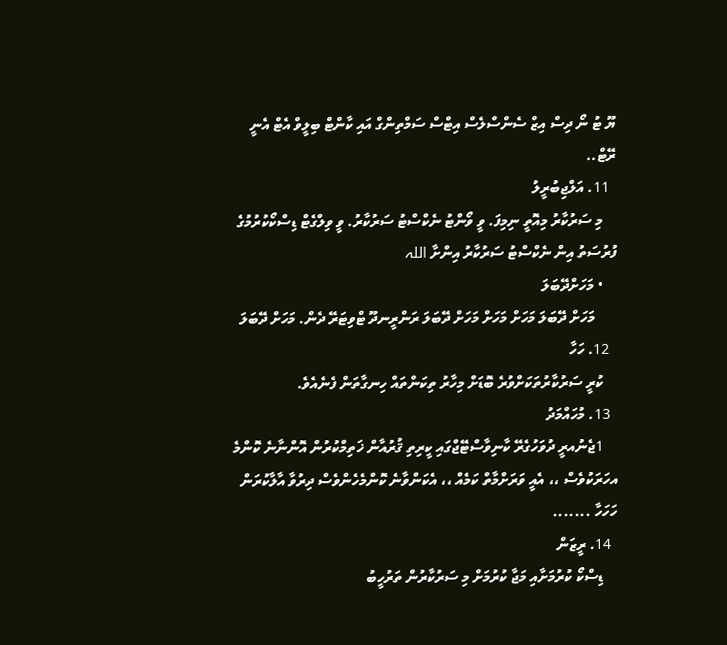ޔޫ ޓު ނޯ ދިސް އިޒް ސެންސްލެސް އިޓްސް ސަމްތިންގް އައި ކާންޓް ބިލީވް އެޓް އެނީ ރޭޓް..
  11. އަލްޖިބުރީލު
    މި ސަރުކާރު މިއޮތީ ނިމިފަ. ވީ ވޯންޓު ނެކްސްޓު ސަރުކާރު. ވީ ވިލްގެޓް ޑިސްކޯކުރުމުގެ ފުރުސަތު އިން ނެކްސްޓު ސަރުކާރު އިންށާ اللہ
    • މަހަށްދޭބަލަ
      މަހަށް ދޭބަލަ މަހަށް މަހަށް މަހަށް ދޭބަލަ ރަންރީނދޫ ޓްވިޓަރޭ ދެން. މަހަށް ދޭބަލަ
  12. ހަހާ
    ކުރީ ސަރުކާރުތަކަށްވުރެ ބޮޑަށް މިހާރު ތިކަންތައް ހިނގާތަން ފެނެއެވެ.
  13. މުހައްމަދު
    1ޖެނުއރީ ދުވަހުގެރޭ ކާނިވާސްޓޭޖްގައި ކީރިތި ޤުރުއާން ޚަތިމްކުރުން އޮންނާނެ ކޮންމެ އހަރަކުވެސް ،، އެއީ ވަރަށްމާތް ކަމެއް ،، އެކަންވާނެ ކޮންމެހެންވެސް ދިރުވާ އާލާކުރަން ހަހަހާ .......
  14. ރީޒަން
    ޑިސްކޯ ކުރުމަށާއި މަޖާ ކުރުމަށް މި ސަރުކާރުން ތަރުހީބު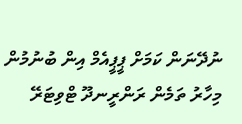ނުދޭނަން ކަމަށް ޕީޕީއެމް އިން ބުނުމުން މިހާރު ތަމެން ރަންރީނދޫ ޓްވިޓަރޭ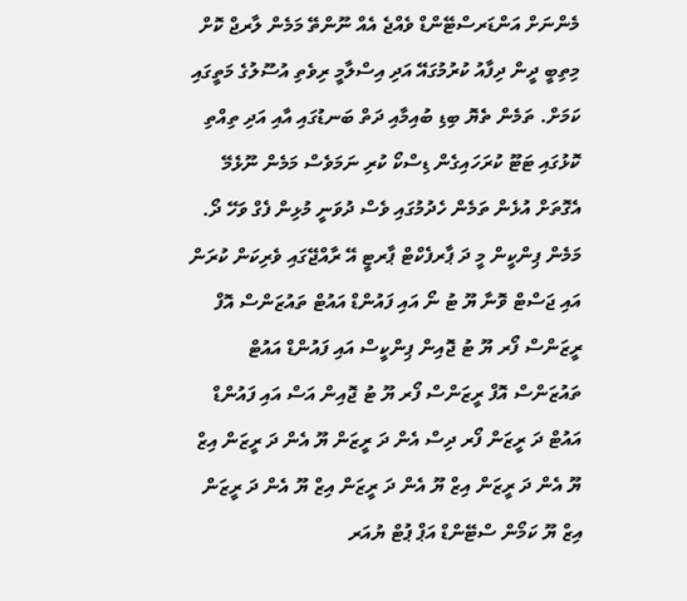މެންނަށް އަންޑަރސްޓޭންޑް ވެއްޖެ އެއް ނޫންތޭ މަމެން ލާރޖް ކޮށް މިތިބީ ދީން ދިފާއު ކުރުމުގައޭ އަދި އިސްލާމީ ރިވެތި އުސޫލުގެ މަތީގައި ކަމަށް. ތަމެން ތެޔޮ ބިޑި ބުއިމާއި ދަތް ބަނޑުގައި އާއި އަދި ތިއްތި ކޮޅުގައި ޓަޓޫ ކުރަހައިގެން ޑިސްކޯ ކުރި ނަމަވެސް މަމެން ނޫޅެމޭ އެގޮތަށް އުޅެން ތަމެން ހެދުމުގައި ވެސް ދުވަނީ މުޅިން ފެގް ވަހޭ ދޯ. މަމެން ޕިންކީން މީ ދަ ޕާރފެކްޓް ޕާރޓީ އޭ ރާއްޖޭގައި ވެރިކަން ކުރަން އައި ޖަސްޓް ވޮނާ ޔޫ ޓު ނޯ އައި ފައުންޑް އައުޓް ތައުޒަންސް އޮފް ރީޒަންސް ފޯރ ޔޫ ޓު ޖޮއިން ޕިންކީސް އައި ފައުންޑް އައުޓް ތައުޒަންސް އޮފް ރީޒަންސް ފޯރ ޔޫ ޓު ޖޮއިން އަސް އައި ފައުންޑް އައުޓް ދަ ރީޒަން ފޯރ ދިސް އެން ދަ ރީޒަން ޔޫ އެން ދަ ރީޒަން އިޒް ޔޫ އެން ދަ ރީޒަން އިޒް ޔޫ އެން ދަ ރީޒަން އިޒް ޔޫ އެން ދަ ރީޒަން އިޒް ޔޫ ކަމޯން ސްޓޭންޑް އަޕް ޕުޓް ޔުއަރ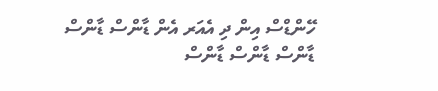ހޭންޑްސް އިން ދި އެއަރ އެން ޑާންސް ޑާންސް ޑާންސް ޑާންސް ޑާންސް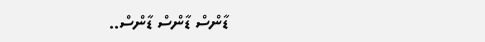ޑާންސް ޑާންސް ޑާންސް..